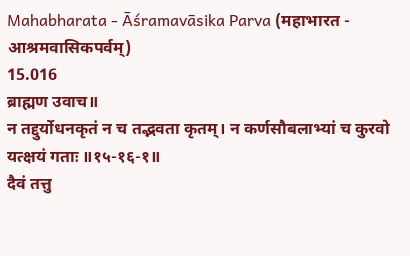Mahabharata - Āśramavāsika Parva (महाभारत - आश्रमवासिकपर्वम्)
15.016
ब्राह्मण उवाच॥
न तद्दुर्योधनकृतं न च तद्भवता कृतम्। न कर्णसौबलाभ्यां च कुरवो यत्क्षयं गताः ॥१५-१६-१॥
दैवं तत्तु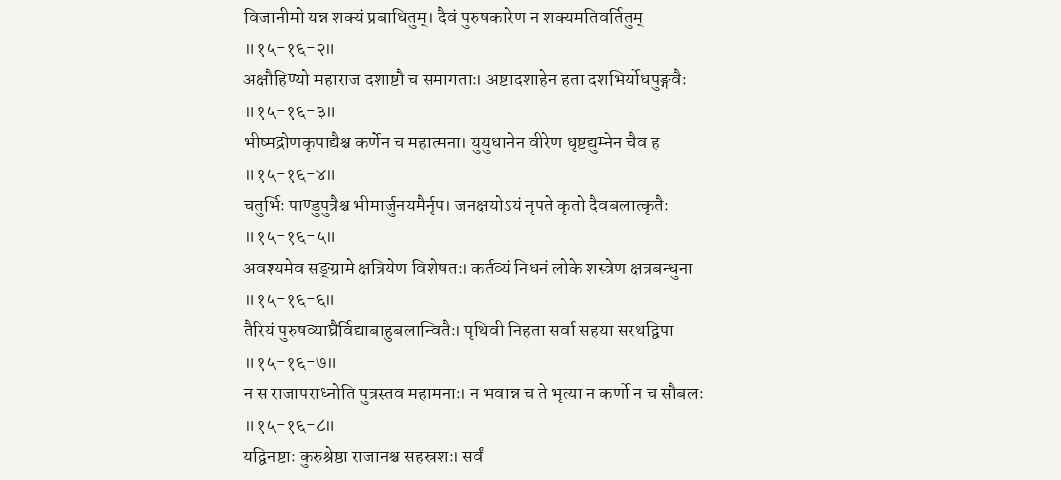विजानीमो यन्न शक्यं प्रबाधितुम्। दैवं पुरुषकारेण न शक्यमतिवर्तितुम् ॥१५-१६-२॥
अक्षौहिण्यो महाराज दशाष्टौ च समागताः। अष्टादशाहेन हता दशभिर्योधपुङ्गवैः ॥१५-१६-३॥
भीष्मद्रोणकृपाद्यैश्च कर्णेन च महात्मना। युयुधानेन वीरेण धृष्टद्युम्नेन चैव ह ॥१५-१६-४॥
चतुर्भिः पाण्डुपुत्रैश्च भीमार्जुनयमैर्नृप। जनक्षयोऽयं नृपते कृतो दैवबलात्कृतैः ॥१५-१६-५॥
अवश्यमेव सङ्ग्रामे क्षत्रियेण विशेषतः। कर्तव्यं निधनं लोके शस्त्रेण क्षत्रबन्धुना ॥१५-१६-६॥
तैरियं पुरुषव्याघ्रैर्विद्याबाहुबलान्वितैः। पृथिवी निहता सर्वा सहया सरथद्विपा ॥१५-१६-७॥
न स राजापराध्नोति पुत्रस्तव महामनाः। न भवान्न च ते भृत्या न कर्णो न च सौबलः ॥१५-१६-८॥
यद्विनष्टाः कुरुश्रेष्ठा राजानश्च सहस्रशः। सर्वं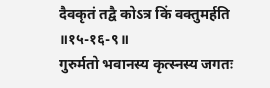दैवकृतं तद्वै कोऽत्र किं वक्तुमर्हति ॥१५-१६-९॥
गुरुर्मतो भवानस्य कृत्स्नस्य जगतः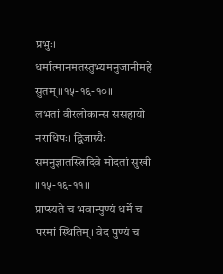प्रभुः। धर्मात्मानमतस्तुभ्यमनुजानीमहे सुतम् ॥१५-१६-१०॥
लभतां वीरलोकान्स ससहायो नराधिपः। द्विजाग्र्यैः समनुज्ञातस्त्रिदिवे मोदतां सुखी ॥१५-१६-११॥
प्राप्स्यते च भवान्पुण्यं धर्मे च परमां स्थितिम्। वेद पुण्यं च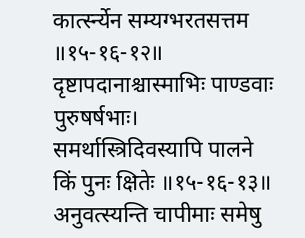कार्त्स्न्येन सम्यग्भरतसत्तम ॥१५-१६-१२॥
दृष्टापदानाश्चास्माभिः पाण्डवाः पुरुषर्षभाः। समर्थास्त्रिदिवस्यापि पालने किं पुनः क्षितेः ॥१५-१६-१३॥
अनुवत्स्यन्ति चापीमाः समेषु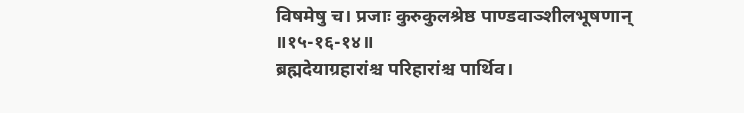विषमेषु च। प्रजाः कुरुकुलश्रेष्ठ पाण्डवाञ्शीलभूषणान् ॥१५-१६-१४॥
ब्रह्मदेयाग्रहारांश्च परिहारांश्च पार्थिव।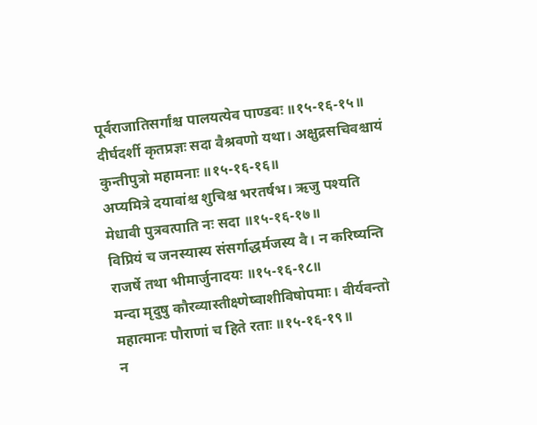पूर्वराजातिसर्गांश्च पालयत्येव पाण्डवः ॥१५-१६-१५॥
दीर्घदर्शी कृतप्रज्ञः सदा वैश्रवणो यथा। अक्षुद्रसचिवश्चायं कुन्तीपुत्रो महामनाः ॥१५-१६-१६॥
अप्यमित्रे दयावांश्च शुचिश्च भरतर्षभ। ऋजु पश्यति मेधावी पुत्रवत्पाति नः सदा ॥१५-१६-१७॥
विप्रियं च जनस्यास्य संसर्गाद्धर्मजस्य वै। न करिष्यन्ति राजर्षे तथा भीमार्जुनादयः ॥१५-१६-१८॥
मन्दा मृदुषु कौरव्यास्तीक्ष्णेष्वाशीविषोपमाः। वीर्यवन्तो महात्मानः पौराणां च हिते रताः ॥१५-१६-१९॥
न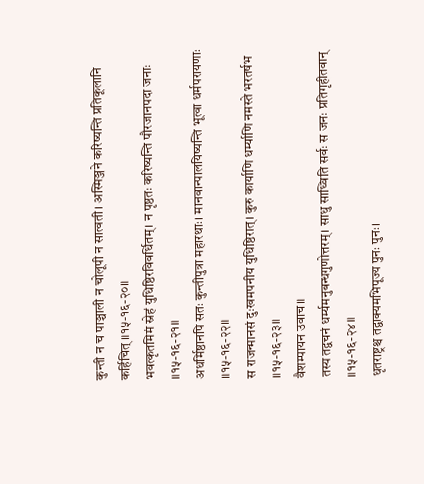कुन्ती न च पाञ्चाली न चोलूपी न सात्वती। अस्मिञ्जने करिष्यन्ति प्रतिकूलानि कर्हिचित् ॥१५-१६-२०॥
भवत्कृतमिमं स्नेहं युधिष्ठिरविवर्धितम्। न पृष्ठतः करिष्यन्ति पौरजानपदा जनाः ॥१५-१६-२१॥
अधर्मिष्ठानपि सतः कुन्तीपुत्रा महारथाः। मानवान्पालयिष्यन्ति भूत्वा धर्मपरायणाः ॥१५-१६-२२॥
स राजन्मानसं दुःखमपनीय युधिष्ठिरात्। कुरु कार्याणि धर्म्याणि नमस्ते भरतर्षभ ॥१५-१६-२३॥
वैशम्पायन उवाच॥
तस्य तद्वचनं धर्म्यमनुबन्धगुणोत्तरम्। साधु साध्विति सर्वः स जनः प्रतिगृहीतवान् ॥१५-१६-२४॥
धृतराष्ट्रश्च तद्वाक्यमभिपूज्य पुनः पुनः।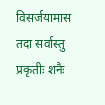विसर्जयामास तदा सर्वास्तु प्रकृतीः शनैः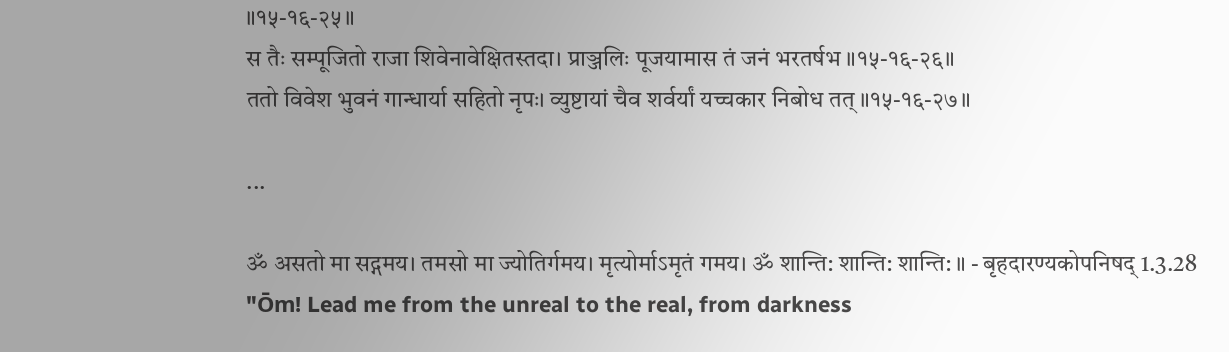॥१५-१६-२५॥
स तैः सम्पूजितो राजा शिवेनावेक्षितस्तदा। प्राञ्जलिः पूजयामास तं जनं भरतर्षभ ॥१५-१६-२६॥
ततो विवेश भुवनं गान्धार्या सहितो नृपः। व्युष्टायां चैव शर्वर्यां यच्चकार निबोध तत् ॥१५-१६-२७॥

...

ॐ असतो मा सद्गमय। तमसो मा ज्योतिर्गमय। मृत्योर्माऽमृतं गमय। ॐ शान्ति: शान्ति: शान्ति: ॥ - बृहदारण्यकोपनिषद् 1.3.28
"Ōm! Lead me from the unreal to the real, from darkness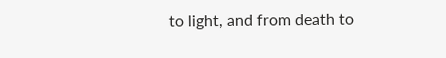to light, and from death to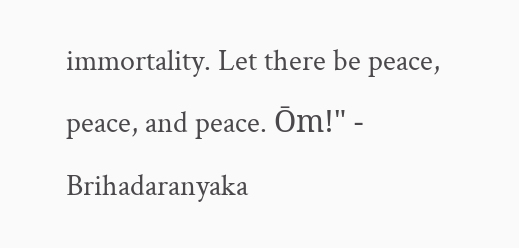immortality. Let there be peace, peace, and peace. Ōm!" - Brihadaranyaka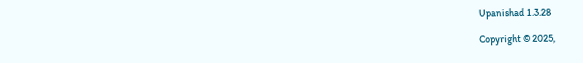Upanishad 1.3.28

Copyright © 2025,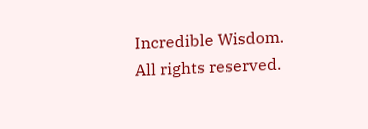Incredible Wisdom.
All rights reserved.